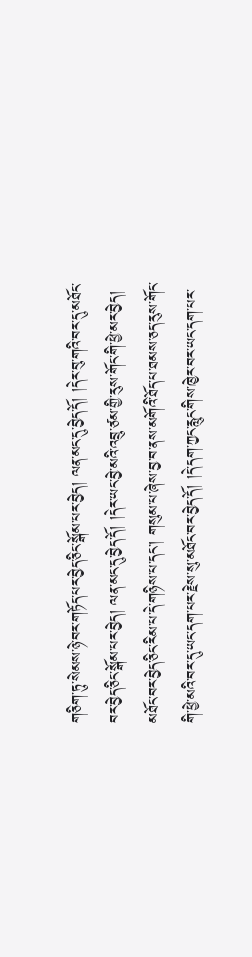གཅིག་ཏུ་སེམས་ཉེ་བར་གཏོད་པར་བྱེད་ཅིང་སྒོམ་པར་བྱེད། ལན་མང་དུ་བྱེད་དོ། །དེར་བུ་གའི་བར་དུ་མཐོང་བར་བྱེད་ཅིང་སྒོམ་པར་བྱེད། ལན་མང་དུ་བྱེད་དོ། །དེར་ཡང་བྱེ་མའི་འབྲུ་ཙམ་གྱི་རུས་གོང་གི་ཕྱེ་མར་བྱེད། མཐོང་བར་བྱེད་ཅིང་རིམ་པ་དེ་གཉིས་པ་དང་། གསུམ་པ་ཞེས་བྱ་བ་ནས་མགོའི་ཐོད་པ་ཐམས་ཅད་རུས་གོང་གི་ཕྱེ་མའི་བར་དུ་ཡང་དག་པར་རྗེས་སུ་མཐོང་བར་བྱེད་དོ། །དེ་དག་ཀྱང་རླུང་གིས་ཁྱེར་བར་ཡང་དག་པར་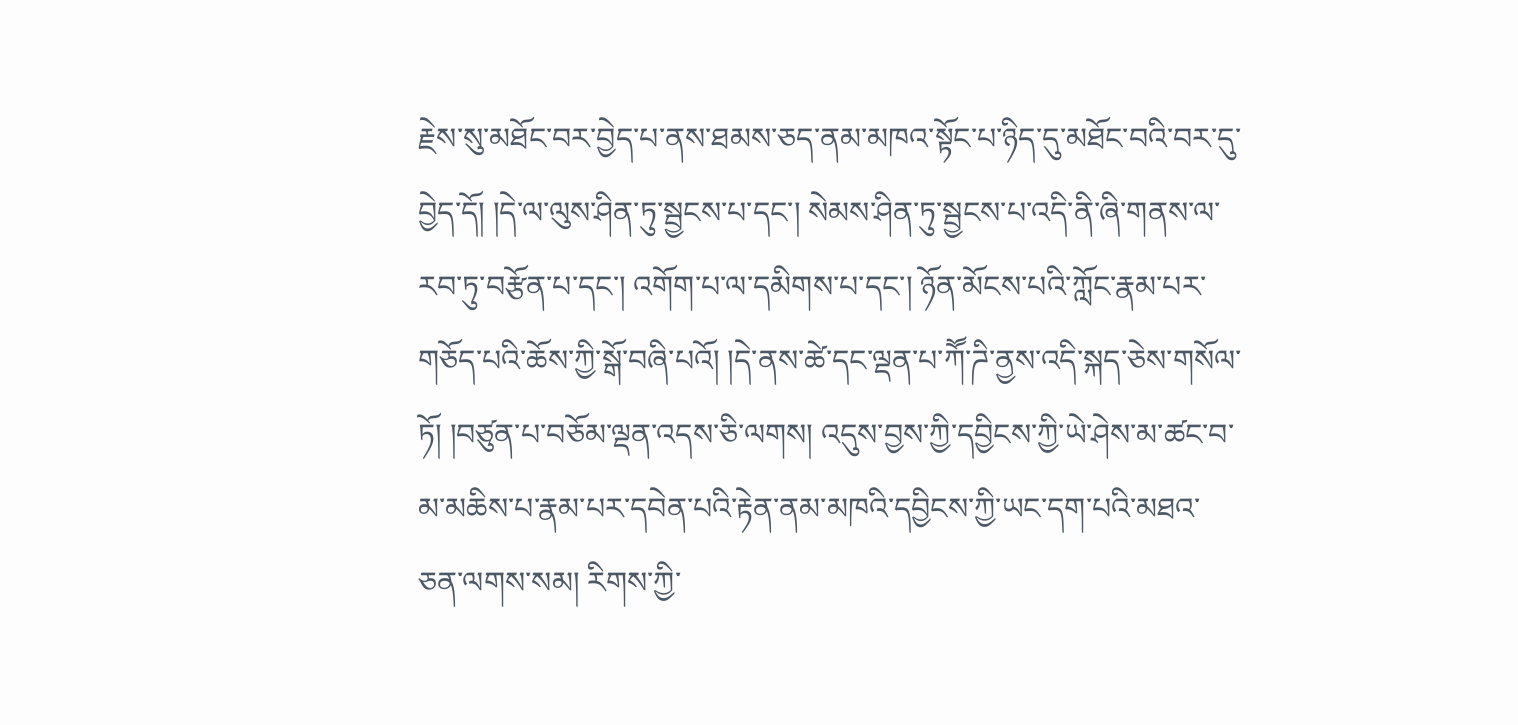རྗེས་སུ་མཐོང་བར་བྱེད་པ་ནས་ཐམས་ཅད་ནམ་མཁའ་སྟོང་པ་ཉིད་དུ་མཐོང་བའི་བར་དུ་བྱེད་དོ། །དེ་ལ་ལུས་ཤིན་ཏུ་སྦྱངས་པ་དང་། སེམས་ཤིན་ཏུ་སྦྱངས་པ་འདི་ནི་ཞི་གནས་ལ་རབ་ཏུ་བརྩོན་པ་དང་། འགོག་པ་ལ་དམིགས་པ་དང་། ཉོན་མོངས་པའི་ཀློང་རྣམ་པར་གཅོད་པའི་ཆོས་ཀྱི་སྒོ་བཞི་པའོ། །དེ་ནས་ཚེ་དང་ལྡན་པ་ཀཽ་ཌི་ནྱས་འདི་སྐད་ཅེས་གསོལ་ཏོ། །བཙུན་པ་བཅོམ་ལྡན་འདས་ཅི་ལགས། འདུས་བྱས་ཀྱི་དབྱིངས་ཀྱི་ཡེ་ཤེས་མ་ཚང་བ་མ་མཆིས་པ་རྣམ་པར་དབེན་པའི་རྟེན་ནམ་མཁའི་དབྱིངས་ཀྱི་ཡང་དག་པའི་མཐའ་ཅན་ལགས་སམ། རིགས་ཀྱི་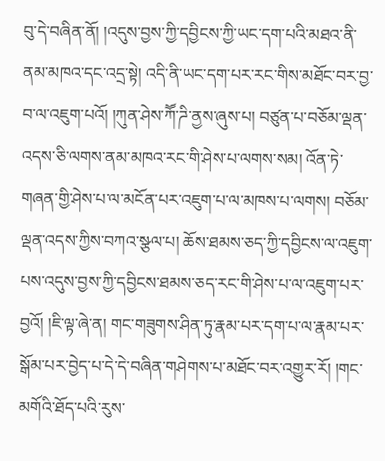བུ་དེ་བཞིན་ནོ། །འདུས་བྱས་ཀྱི་དབྱིངས་ཀྱི་ཡང་དག་པའི་མཐའ་ནི་ནམ་མཁའ་དང་འདྲ་སྟེ། འདི་ནི་ཡང་དག་པར་རང་གིས་མཐོང་བར་བྱ་བ་ལ་འཇུག་པའོ། །ཀུན་ཤེས་ཀཽ་ཌི་ནྱས་ཞུས་པ། བཙུན་པ་བཅོམ་ལྡན་འདས་ཅི་ལགས་ནམ་མཁའ་རང་གི་ཤེས་པ་ལགས་སམ། འོན་ཏེ་གཞན་གྱི་ཤེས་པ་ལ་མངོན་པར་འཇུག་པ་ལ་མཁས་པ་ལགས། བཅོམ་ལྡན་འདས་ཀྱིས་བཀའ་སྩལ་པ། ཆོས་ཐམས་ཅད་ཀྱི་དབྱིངས་ལ་འཇུག་པས་འདུས་བྱས་ཀྱི་དབྱིངས་ཐམས་ཅད་རང་གི་ཤེས་པ་ལ་འཇུག་པར་བྱའོ། །ཇི་ལྟ་ཞེ་ན། གང་གཟུགས་ཤིན་ཏུ་རྣམ་པར་དག་པ་ལ་རྣམ་པར་སྒོམ་པར་བྱེད་པ་དེ་དེ་བཞིན་གཤེགས་པ་མཐོང་བར་འགྱུར་རོ། །གང་མགོའི་ཐོད་པའི་རུས་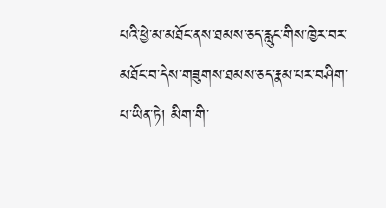པའི་ཕྱེ་མ་མཐོང་ནས་ཐམས་ཅད་རླུང་གིས་ཁྱེར་བར་མཐོང་བ་དེས་གཟུགས་ཐམས་ཅད་རྣམ་པར་བཤིག་པ་ཡིན་ཏེ། མིག་གི་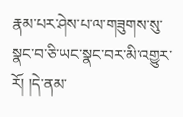རྣམ་པར་ཤེས་པ་ལ་གཟུགས་སུ་སྣང་བ་ཅི་ཡང་སྣང་བར་མི་འགྱུར་རོ། །དེ་ནམ་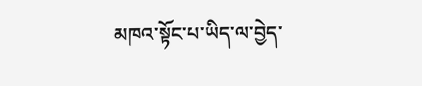མཁའ་སྟོང་པ་ཡིད་ལ་བྱེད་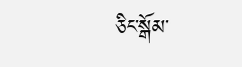ཅིང་སྒོམ་